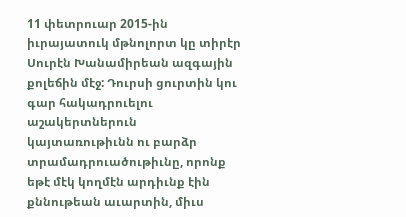11 փետրուար 2015-ին իւրայատուկ մթնոլորտ կը տիրէր Սուրէն Խանամիրեան ազգային քոլեճին մէջ: Դուրսի ցուրտին կու գար հակադրուելու աշակերտներուն կայտառութիւնն ու բարձր տրամադրուածութիւնը, որոնք եթէ մէկ կողմէն արդիւնք էին քննութեան աւարտին, միւս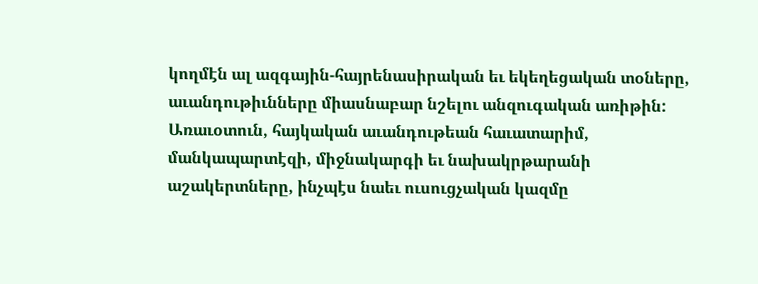կողմէն ալ ազգային-հայրենասիրական եւ եկեղեցական տօները, աւանդութիւնները միասնաբար նշելու անզուգական առիթին:
Առաւօտուն, հայկական աւանդութեան հաւատարիմ, մանկապարտէզի, միջնակարգի եւ նախակրթարանի աշակերտները, ինչպէս նաեւ ուսուցչական կազմը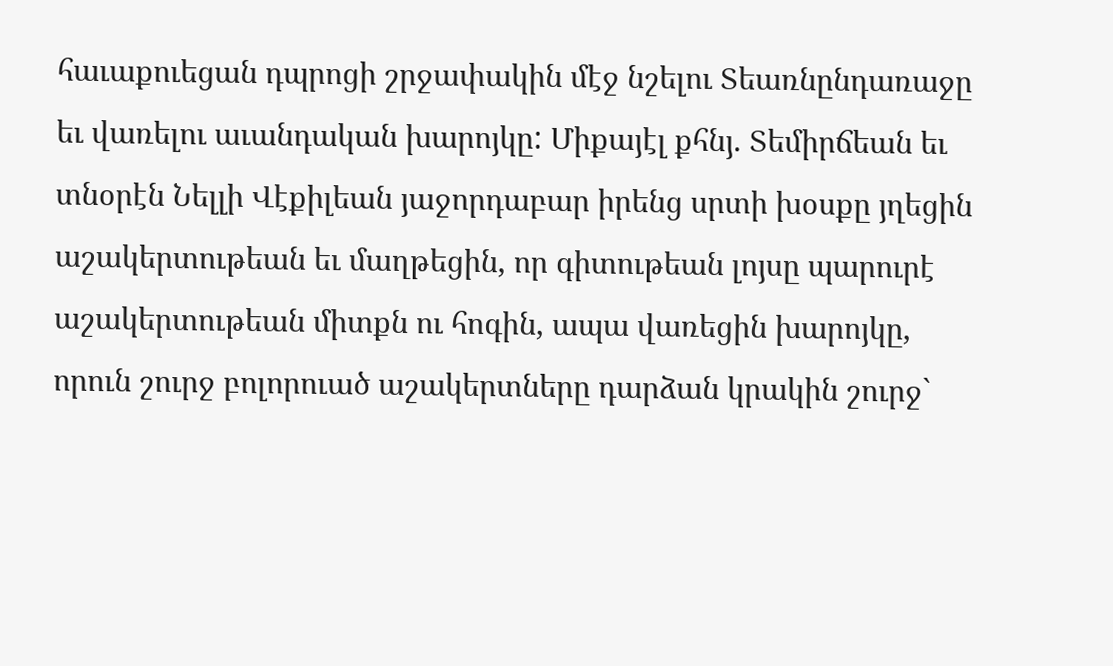հաւաքուեցան դպրոցի շրջափակին մէջ նշելու Տեառնընդառաջը եւ վառելու աւանդական խարոյկը: Միքայէլ քհնյ. Տեմիրճեան եւ տնօրէն Նելլի Վէքիլեան յաջորդաբար իրենց սրտի խօսքը յղեցին աշակերտութեան եւ մաղթեցին, որ գիտութեան լոյսը պարուրէ աշակերտութեան միտքն ու հոգին, ապա վառեցին խարոյկը, որուն շուրջ բոլորուած աշակերտները դարձան կրակին շուրջ`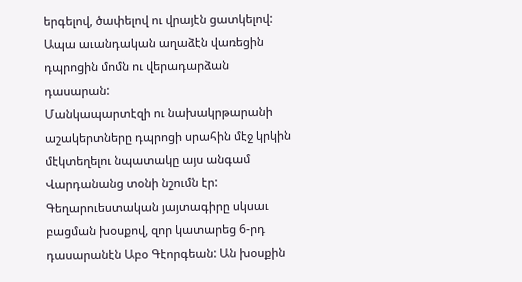երգելով, ծափելով ու վրայէն ցատկելով: Ապա աւանդական աղաձէն վառեցին դպրոցին մոմն ու վերադարձան դասարան:
Մանկապարտէզի ու նախակրթարանի աշակերտները դպրոցի սրահին մէջ կրկին մէկտեղելու նպատակը այս անգամ Վարդանանց տօնի նշումն էր: Գեղարուեստական յայտագիրը սկսաւ բացման խօսքով, զոր կատարեց 6-րդ դասարանէն Աբօ Գէորգեան: Ան խօսքին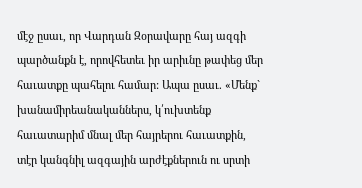մէջ ըսաւ, որ Վարդան Զօրավարը հայ ազգի պարծանքն է, որովհետեւ իր արիւնը թափեց մեր հաւատքը պահելու համար: Ապա ըսաւ. «Մենք` խանամիրեանականներս, կ՛ուխտենք հաւատարիմ մնալ մեր հայրերու հաւատքին, տէր կանգնիլ ազգային արժէքներուն ու սրտի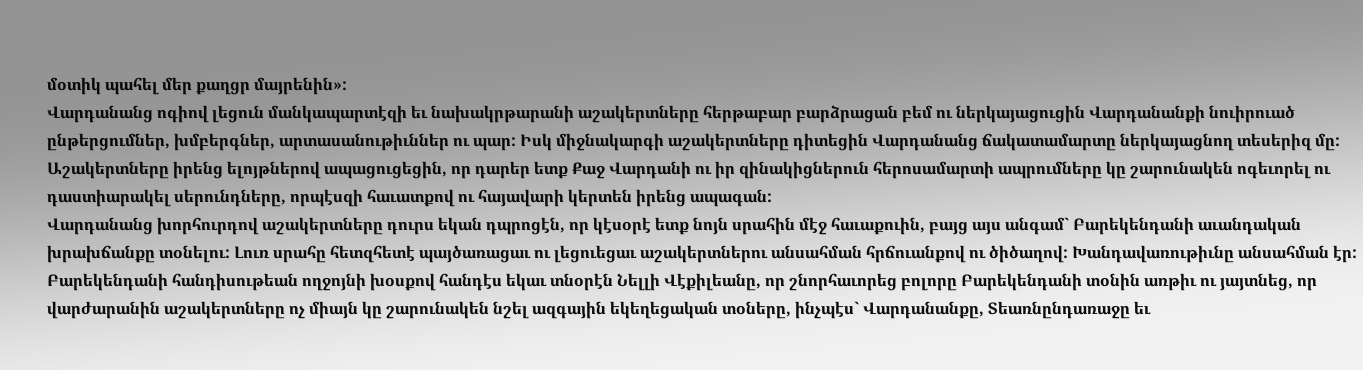մօտիկ պահել մեր քաղցր մայրենին»:
Վարդանանց ոգիով լեցուն մանկապարտէզի եւ նախակրթարանի աշակերտները հերթաբար բարձրացան բեմ ու ներկայացուցին Վարդանանքի նուիրուած ընթերցումներ, խմբերգներ, արտասանութիւններ ու պար: Իսկ միջնակարգի աշակերտները դիտեցին Վարդանանց ճակատամարտը ներկայացնող տեսերիզ մը: Աշակերտները իրենց ելոյթներով ապացուցեցին, որ դարեր ետք Քաջ Վարդանի ու իր զինակիցներուն հերոսամարտի ապրումները կը շարունակեն ոգեւորել ու դաստիարակել սերունդները, որպէսզի հաւատքով ու հայավարի կերտեն իրենց ապագան:
Վարդանանց խորհուրդով աշակերտները դուրս եկան դպրոցէն, որ կէսօրէ ետք նոյն սրահին մէջ հաւաքուին, բայց այս անգամ` Բարեկենդանի աւանդական խրախճանքը տօնելու: Լուռ սրահը հետզհետէ պայծառացաւ ու լեցուեցաւ աշակերտներու անսահման հրճուանքով ու ծիծաղով: Խանդավառութիւնը անսահման էր:
Բարեկենդանի հանդիսութեան ողջոյնի խօսքով հանդէս եկաւ տնօրէն Նելլի Վէքիլեանը, որ շնորհաւորեց բոլորը Բարեկենդանի տօնին առթիւ ու յայտնեց, որ վարժարանին աշակերտները ոչ միայն կը շարունակեն նշել ազգային եկեղեցական տօները, ինչպէս` Վարդանանքը, Տեառնընդառաջը եւ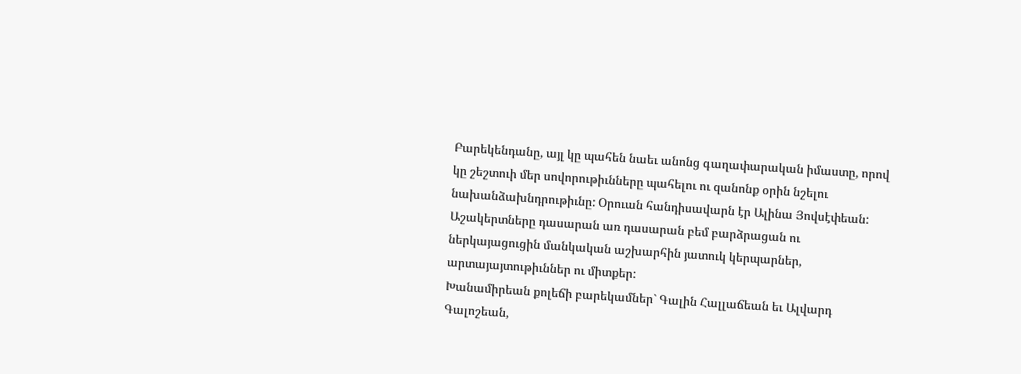Բարեկենդանը, այլ կը պահեն նաեւ անոնց գաղափարական իմաստը, որով կը շեշտուի մեր սովորութիւնները պահելու ու զանոնք օրին նշելու նախանձախնդրութիւնը: Օրուան հանդիսավարն էր Ալինա Յովսէփեան:
Աշակերտները դասարան առ դասարան բեմ բարձրացան ու ներկայացուցին մանկական աշխարհին յատուկ կերպարներ, արտայայտութիւններ ու միտքեր:
Խանամիրեան քոլեճի բարեկամներ` Գալին Հալլաճեան եւ Ալվարդ Գալոշեան,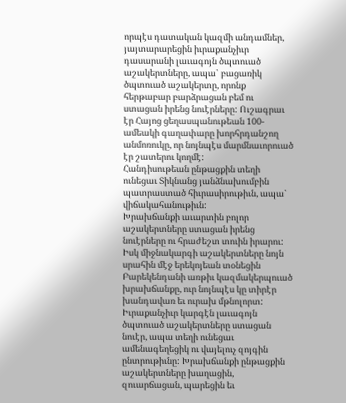որպէս դատական կազմի անդամներ, յայտարարեցին իւրաքանչիւր դասարանի լաւագոյն ծպտուած աշակերտները, ապա` բացառիկ ծպտուած աշակերտը, որոնք հերթաբար բարձրացան բեմ ու ստացան իրենց նուէրները: Ուշագրաւ էր Հայոց ցեղասպանութեան 100-ամեակի գաղափարը խորհրդանշող անմոռուկը, որ նոյնպէս մարմնաւորուած էր շատերու կողմէ:
Հանդիսութեան ընթացքին տեղի ունեցաւ Տիկնանց յանձնախումբին պատրաստած հիւրասիրութիւն, ապա` վիճակահանութիւն:
Խրախճանքի աւարտին բոլոր աշակերտները ստացան իրենց նուէրները ու հրաժեշտ տուին իրարու: Իսկ միջնակարգի աշակերտները նոյն սրահին մէջ երեկոյեան տօնեցին Բարեկենդանի առթիւ կազմակերպուած խրախճանքը, ուր նոյնպէս կը տիրէր խանդավառ եւ ուրախ մթնոլորտ: Իւրաքանչիւր կարգէն լաւագոյն ծպտուած աշակերտները ստացան նուէր, ապա տեղի ունեցաւ ամենագեղեցիկ ու վայելուչ զոյգին ընտրութիւնը: Խրախճանքի ընթացքին աշակերտները խաղացին, զուարճացան, պարեցին եւ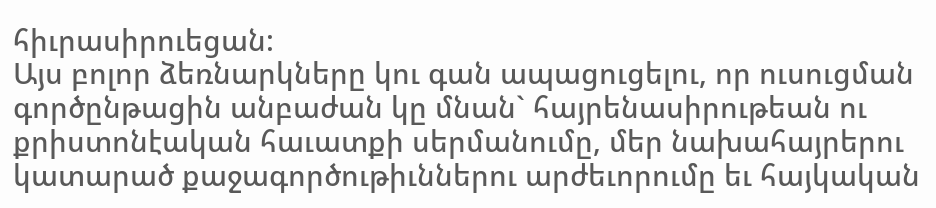հիւրասիրուեցան:
Այս բոլոր ձեռնարկները կու գան ապացուցելու, որ ուսուցման գործընթացին անբաժան կը մնան` հայրենասիրութեան ու քրիստոնէական հաւատքի սերմանումը, մեր նախահայրերու կատարած քաջագործութիւններու արժեւորումը եւ հայկական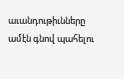աւանդութիւնները ամէն գնով պահելու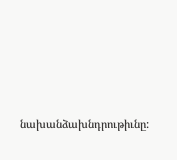նախանձախնդրութիւնը: